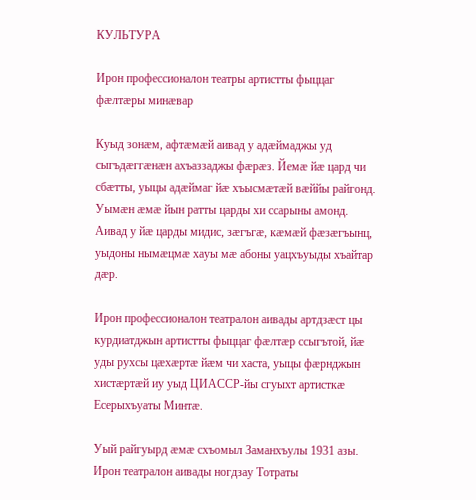КУЛЬТУРА

Ирон профессионалон театры артистты фыццаг фæлтæры минæвар

Куыд зонæм, афтæмæй аивад у адæймаджы уд сыгъдæггæнæн ахъаззаджы фæрæз. Йемæ йæ цард чи сбæтты, уыцы адæймаг йæ хъысмæтæй вæййы райгонд. Уымæн æмæ йын ратты царды хи ссарыны амонд. Аивад у йæ царды мидис, зæгъгæ, кæмæй фæзæгъынц, уыдоны нымæцмæ хауы мæ абоны уацхъуыды хъайтар дæр.

Ирон профессионалон театралон аивады артдзæст цы курдиатджын артистты фыццаг фæлтæр ссыгътой, йæ уды рухсы цæхæртæ йæм чи хаста, уыцы фæрнджын хистæртæй иу уыд ЦИАССР-йы сгуыхт артисткæ Есерыхъуаты Минтæ.

Уый райгуырд æмæ схъомыл Заманхъулы 1931 азы. Ирон театралон аивады ногдзау Тотраты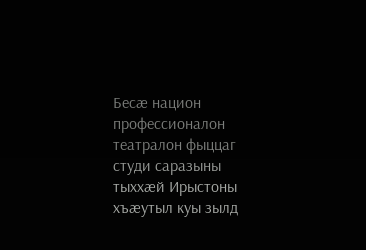Бесæ национ профессионалон театралон фыццаг студи саразыны тыххæй Ирыстоны хъæутыл куы зылд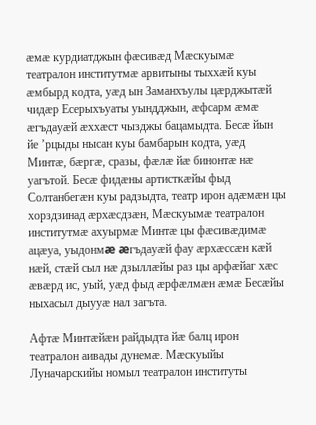æмæ курдиатджын фæсивæд Мæскуымæ театралон институтмæ арвитыны тыххæй куы æмбырд кодта, уæд ын Заманхъулы цæрджытæй чидæр Есерыхъуаты уындджын, æфсарм æмæ æгъдауæй æххæст чызджы бацамыдта. Бесæ йын йе ’рцыды нысан куы бамбарын кодта, уæд Минтæ, бæргæ, сразы, фæлæ йæ бинонтæ нæ уагътой. Бесæ фидæны артисткæйы фыд Солтанбегæн куы радзыдта, театр ирон адæмæн цы хорздзинад æрхæсдзæн, Мæскуымæ театралон институтмæ ахуырмæ Минтæ цы фæсивæдимæ ацæуа, уыдонмæ æгъдауæй фау æрхæссæн кæй нæй, стæй сыл нæ дзыллæйы раз цы арфæйаг хæс æвæрд ис, уый, уæд фыд æрфæлмæн æмæ Бесæйы ныхасыл дыууæ нал загъта.

Афтæ Минтæйæн райдыдта йæ балц ирон театралон аивады дунемæ. Мæскуыйы Луначарскийы номыл театралон институты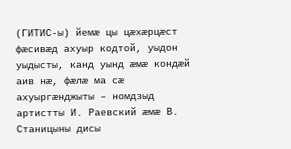(ГИТИС-ы) йемæ цы цæхæрцæст фæсивæд ахуыр кодтой, уыдон уыдысты, канд уынд æмæ кондæй аив нæ, фæлæ ма сæ ахуыргæнджыты – номдзыд артистты И. Раевский æмæ В. Станицыны дисы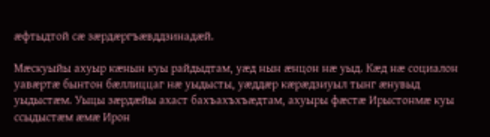æфтыдтой сæ зæрдæргъæвддзинадæй.

Мæскуыйы ахуыр кæнын куы райдыдтам, уæд нын æнцон нæ уыд. Кæд нæ социалон уавæртæ бынтон бæллиццаг нæ уыдысты, уæддæр кæрæдзиуыл тынг æнувыд уыдыстæм. Уыцы зæрдæйы ахаст бахъахъхъæдтам, ахуыры фæстæ Ирыстонмæ куы ссыдыстæм æмæ Ирон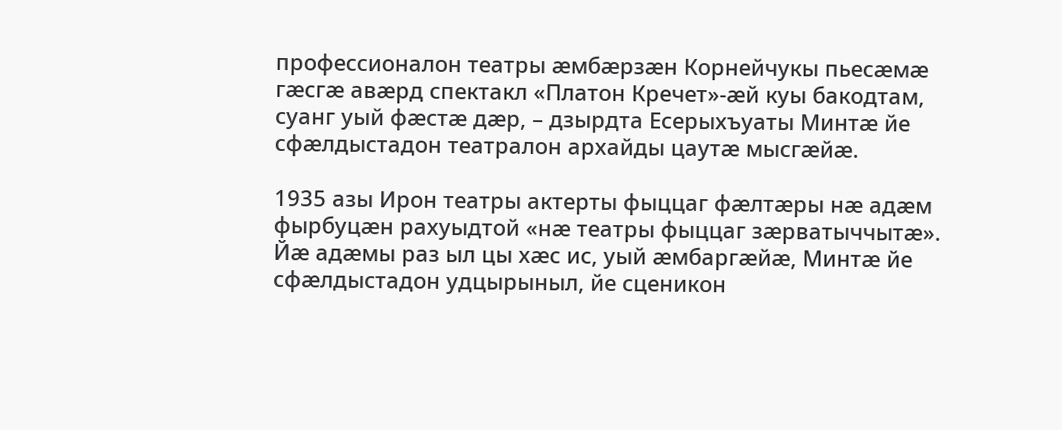профессионалон театры æмбæрзæн Корнейчукы пьесæмæ гæсгæ авæрд спектакл «Платон Кречет»-æй куы бакодтам, суанг уый фæстæ дæр, – дзырдта Есерыхъуаты Минтæ йе сфæлдыстадон театралон архайды цаутæ мысгæйæ.

1935 азы Ирон театры актерты фыццаг фæлтæры нæ адæм фырбуцæн рахуыдтой «нæ театры фыццаг зæрватыччытæ». Йæ адæмы раз ыл цы хæс ис, уый æмбаргæйæ, Минтæ йе сфæлдыстадон удцырыныл, йе сценикон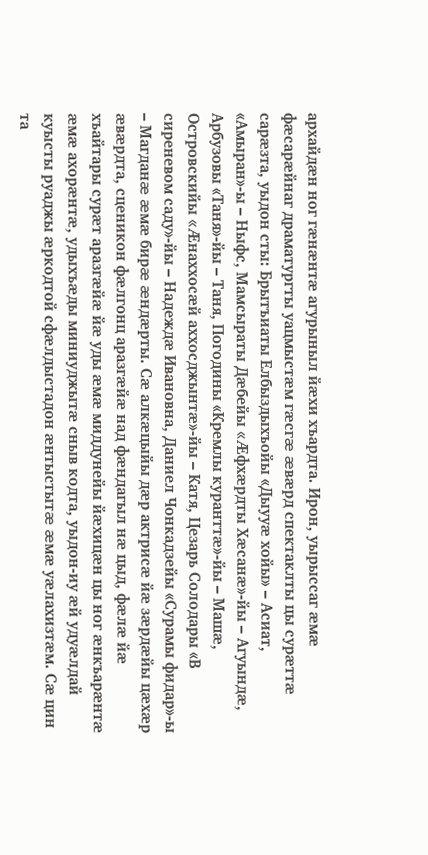архайдæн ног гæнæнтæ агурыныл йæхи хъардта. Ирон, уырыссаг æмæ фæсарæйнаг драматургты уацмыстæм гæсгæ æвæрд спектаклты цы сурæттæ сарæзта, уыдон сты: Брытъиаты Елбыздыхъойы «Дыууæ хойы» – Асиат, «Амыран»-ы – Ныфс, Мамсыраты Дæбейы «Æфхæрдты Хæсанæ»-йы – Агуындæ, Арбузовы «Таня»-йы – Таня, Погодины «Кремлы куранттæ»-йы – Машæ, Островскийы «Æнаххосæй аххосджынтæ»-йы – Катя, Цезарь Солодары «В сиреневом саду»-йы – Надеждæ Ивановна, Даниел Чонкадзейы «Сурамы фидар»-ы – Магданæ æмæ бирæ æндæрты. Сæ алкæцыйы дæр актрисæ йæ зæрдæйы цæхæр æвæрдта, сценикон фæлгонц аразгæйæ над фæндагыл нæ цыд, фæлæ йæ хъайтары сурæт аразгæйæ йæ уды æмæ миддунейы йæхицæн цы ног æнкъарæнтæ æмæ ахорæнтæ, удыхъæды миниуджытæ сныв кодта, уыдон-иу æй удуæлдай куысты руаджы æркодтой сфæлдыстадон æнтыстытæ æмæ уæлахизтæм. Сæ цин та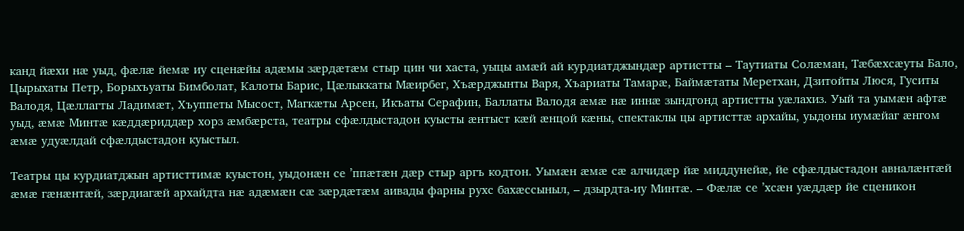канд йæхи нæ уыд, фæлæ йемæ иу сценæйы адæмы зæрдæтæм стыр цин чи хаста, уыцы амæй ай курдиатджындæр артистты – Таутиаты Солæман, Тæбæхсæуты Бало, Цырыхаты Петр, Борыхъуаты Бимболат, Калоты Барис, Цæлыккаты Мæирбег, Хъæрджынты Варя, Хъариаты Тамарæ, Баймæтаты Меретхан, Дзитойты Люся, Гуситы Валодя, Цæллагты Ладимæт, Хъуппеты Мысост, Магкæты Арсен, Икъаты Серафин, Баллаты Валодя æмæ нæ иннæ зындгонд артистты уæлахиз. Уый та уымæн афтæ уыд, æмæ Минтæ кæддæриддæр хорз æмбæрста, театры сфæлдыстадон куысты æнтыст кæй æнцой кæны, спектаклы цы артисттæ архайы, уыдоны иумæйаг æнгом æмæ удуæлдай сфæлдыстадон куыстыл.

Театры цы курдиатджын артисттимæ куыстон, уыдонæн се ’ппæтæн дæр стыр аргъ кодтон. Уымæн æмæ сæ алчидæр йæ миддунейæ, йе сфæлдыстадон авналæнтæй æмæ гæнæнтæй, зæрдиагæй архайдта нæ адæмæн сæ зæрдæтæм аивады фарны рухс бахæссыныл, – дзырдта-иу Минтæ. – Фæлæ се ’хсæн уæддæр йе сценикон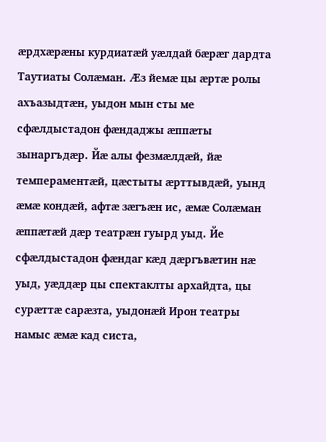æрдхæрæны курдиатæй уæлдай бæрæг дардта Таутиаты Солæман. Æз йемæ цы æртæ ролы ахъазыдтæн, уыдон мын сты ме сфæлдыстадон фæндаджы æппæты зынаргъдæр. Йæ алы фезмæлдæй, йæ темпераментæй, цæстыты æрттывдæй, уынд æмæ кондæй, афтæ зæгъæн ис, æмæ Солæман æппæтæй дæр театрæн гуырд уыд. Йе сфæлдыстадон фæндаг кæд дæргъвæтин нæ уыд, уæддæр цы спектаклты архайдта, цы сурæттæ сарæзта, уыдонæй Ирон театры намыс æмæ кад систа,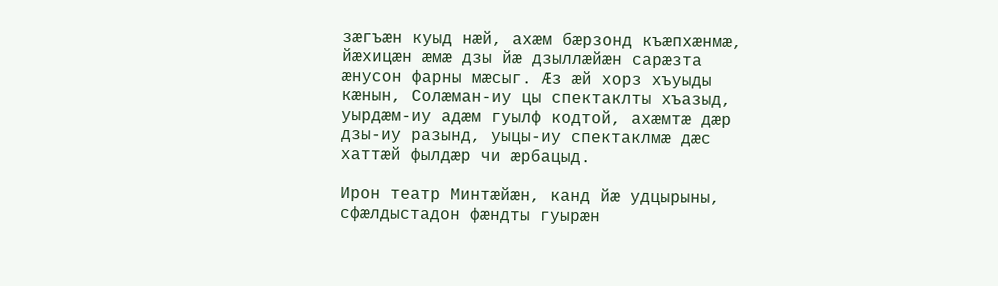зæгъæн куыд нæй, ахæм бæрзонд къæпхæнмæ, йæхицæн æмæ дзы йæ дзыллæйæн сарæзта æнусон фарны мæсыг. Æз æй хорз хъуыды кæнын, Солæман-иу цы спектаклты хъазыд, уырдæм-иу адæм гуылф кодтой, ахæмтæ дæр дзы-иу разынд, уыцы-иу спектаклмæ дæс хаттæй фылдæр чи æрбацыд.

Ирон театр Минтæйæн, канд йæ удцырыны, сфæлдыстадон фæндты гуырæн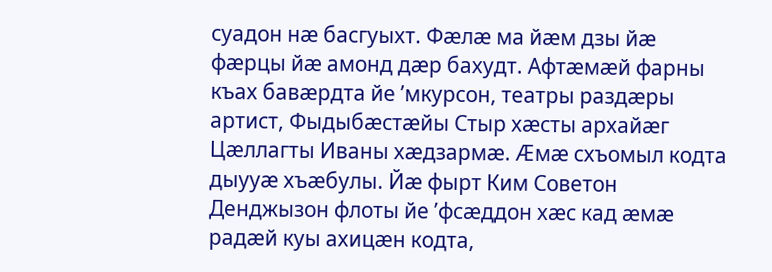суадон нæ басгуыхт. Фæлæ ма йæм дзы йæ фæрцы йæ амонд дæр бахудт. Афтæмæй фарны къах бавæрдта йе ’мкурсон, театры раздæры артист, Фыдыбæстæйы Стыр хæсты архайæг Цæллагты Иваны хæдзармæ. Æмæ схъомыл кодта дыууæ хъæбулы. Йæ фырт Ким Советон Денджызон флоты йе ’фсæддон хæс кад æмæ радæй куы ахицæн кодта,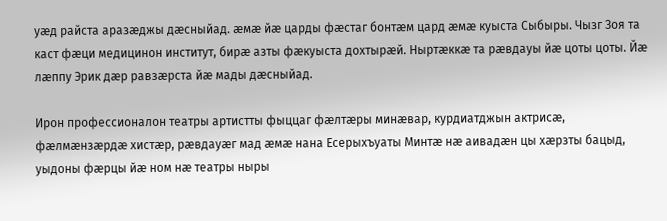уæд райста аразæджы дæсныйад. æмæ йæ царды фæстаг бонтæм цард æмæ куыста Сыбыры. Чызг Зоя та каст фæци медицинон институт, бирæ азты фæкуыста дохтырæй. Ныртæккæ та рæвдауы йæ цоты цоты. Йæ лæппу Эрик дæр равзæрста йæ мады дæсныйад.

Ирон профессионалон театры артистты фыццаг фæлтæры минæвар, курдиатджын актрисæ, фæлмæнзæрдæ хистæр, рæвдауæг мад æмæ нана Есерыхъуаты Минтæ нæ аивадæн цы хæрзты бацыд, уыдоны фæрцы йæ ном нæ театры ныры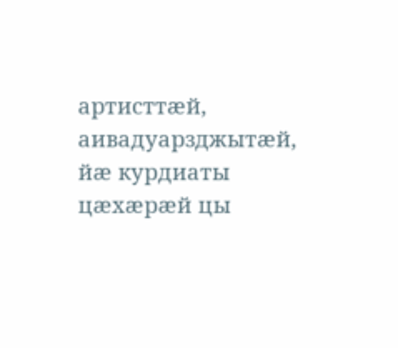артисттæй, аивадуарзджытæй, йæ курдиаты цæхæрæй цы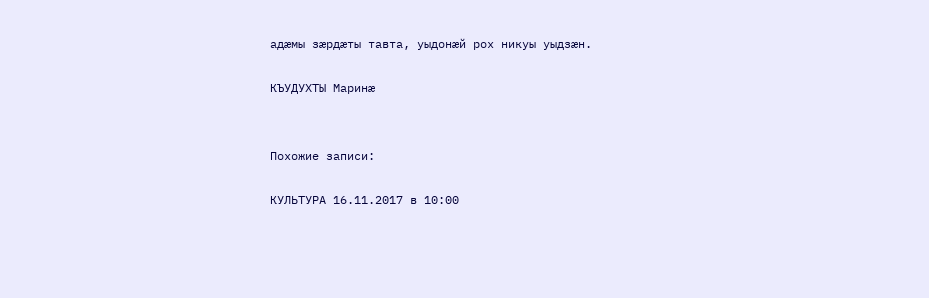адæмы зæрдæты тавта, уыдонæй рох никуы уыдзæн.

КЪУДУХТЫ Маринæ


Похожие записи:

КУЛЬТУРА 16.11.2017 в 10:00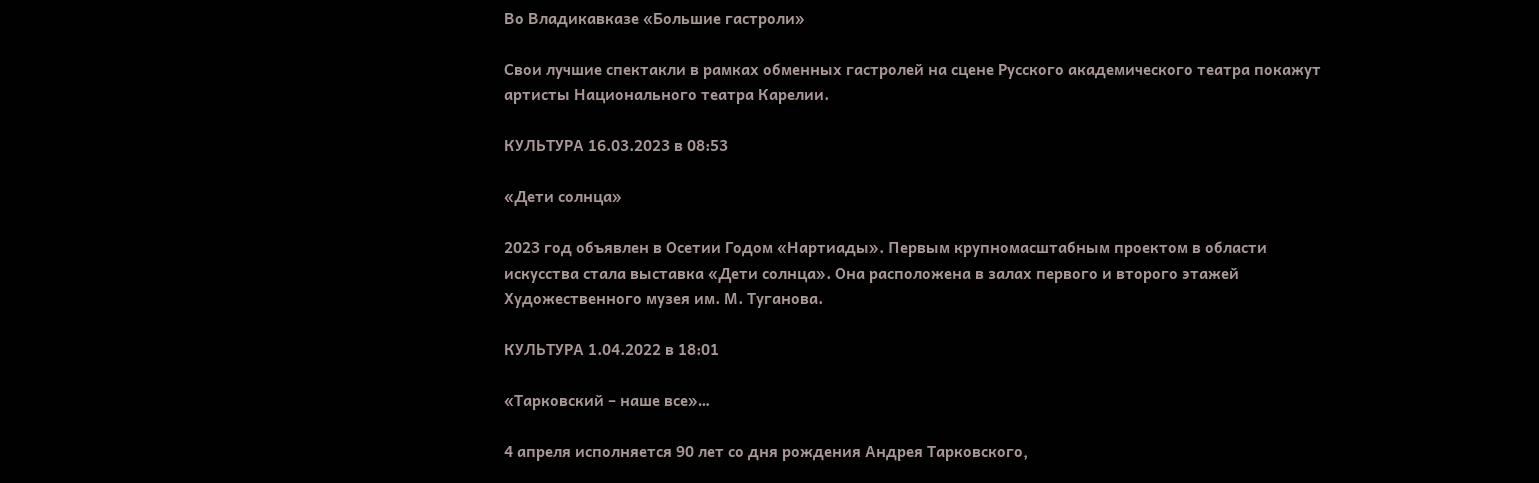Во Владикавказе «Большие гастроли»

Свои лучшие спектакли в рамках обменных гастролей на сцене Русского академического театра покажут артисты Национального театра Карелии.

КУЛЬТУРА 16.03.2023 в 08:53

«Дети солнца»

2023 год объявлен в Осетии Годом «Нартиады». Первым крупномасштабным проектом в области искусства стала выставка «Дети солнца». Она расположена в залах первого и второго этажей Художественного музея им. М. Туганова.

КУЛЬТУРА 1.04.2022 в 18:01

«Тарковский – наше все»…

4 апреля исполняется 90 лет со дня рождения Андрея Тарковского,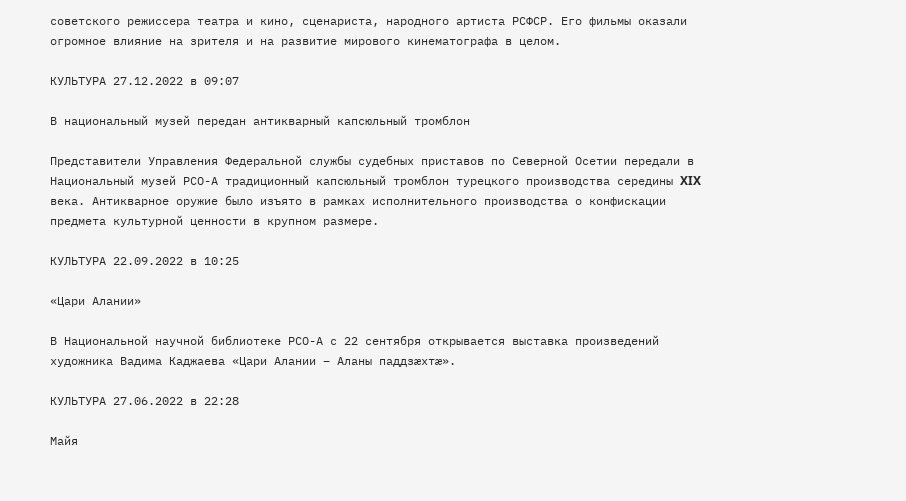советского режиссера театра и кино, сценариста, народного артиста РСФСР. Его фильмы оказали огромное влияние на зрителя и на развитие мирового кинематографа в целом.

КУЛЬТУРА 27.12.2022 в 09:07

В национальный музей передан антикварный капсюльный тромблон

Представители Управления Федеральной службы судебных приставов по Северной Осетии передали в Национальный музей РСО-А традиционный капсюльный тромблон турецкого производства середины XIX века. Антикварное оружие было изъято в рамках исполнительного производства о конфискации предмета культурной ценности в крупном размере.

КУЛЬТУРА 22.09.2022 в 10:25

«Цари Алании»

В Национальной научной библиотеке РСО-А с 22 сентября открывается выставка произведений художника Вадима Каджаева «Цари Алании – Аланы паддзæхтæ».

КУЛЬТУРА 27.06.2022 в 22:28

Майя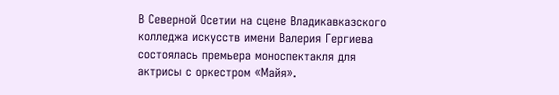В Северной Осетии на сцене Владикавказского колледжа искусств имени Валерия Гергиева состоялась премьера моноспектакля для актрисы с оркестром «Майя».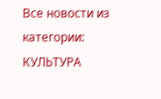Все новости из категории: КУЛЬТУРА